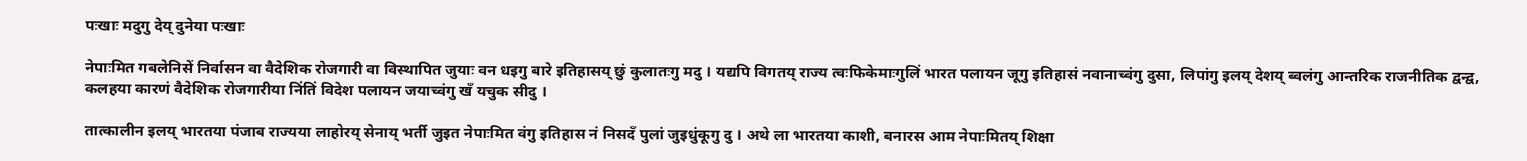पःखाः मदुगु देय् दुनेया पःखाः

नेपाःमित गबलेनिसें निर्वासन वा वैदेशिक रोजगारी वा विस्थापित जुयाः वन धइगु बारे इतिहासय् छुं कुलातःगु मदु । यद्यपि विगतय् राज्य त्वःफिकेमाःगुलिं भारत पलायन जूगु इतिहासं नवानाच्वंगु दुसा, लिपांगु इलय् देशय् ब्वलंगु आन्तरिक राजनीतिक द्वन्द्व, कलहया कारणं वैदेशिक रोजगारीया निंतिं विदेश पलायन जयाच्वंगु खँ यचुक सीदु ।

तात्कालीन इलय् भारतया पंजाब राज्यया लाहोरय् सेनाय् भर्ती जुइत नेपाःमित वंगु इतिहास नं निसदँ पुलां जुइधुंकूगु दु । अथे ला भारतया काशी, बनारस आम नेपाःमितय् शिक्षा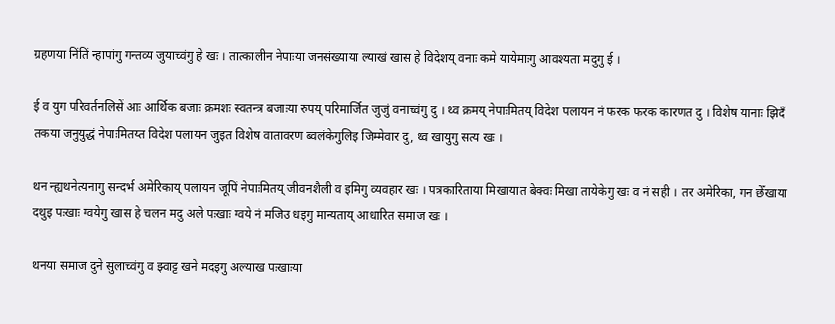ग्रहणया निंतिं न्हापांगु गन्तव्य जुयाच्वंगु हे खः । तात्कालीन नेपाःया जनसंख्याया ल्याखं खास हे विदेशय् वनाः कमे यायेमाःगु आवश्यता मदुगु ई ।

ई व युग परिवर्तनलिसें आः आर्थिक बजाः क्रमशः स्वतन्त्र बजाःया रुपय् परिमार्जित जुजुं वनाच्वंगु दु । थ्व क्रमय् नेपाःमितय् विदेश पलायन नं फरक फरक कारणत दु । विशेष यानाः झिदँ तकया जनुयुद्धं नेपाःमितय्त विदेश पलायन जुइत विशेष वातावरण ब्वलंकेगुलिइ जिम्मेवार दु, थ्व खायुगु सत्य खः ।

थन न्ह्यथनेत्यनागु सन्दर्भ अमेरिकाय् पलायन जूपिं नेपाःमितय् जीवनशैली व इमिगु व्यवहार खः । पत्रकारिताया मिखायात बेक्वः मिखा तायेकेगु खः व नं सही । तर अमेरिका, गन छेँखाया दथुइ पःखाः ग्वयेगु खास हे चलन मदु अले पःखाः ग्वये नं मजिउ धइगु मान्यताय् आधारित समाज खः ।

थनया समाज दुने सुलाच्वंगु व झ्वाट्ट खने मदइगु अल्याख पःखाःया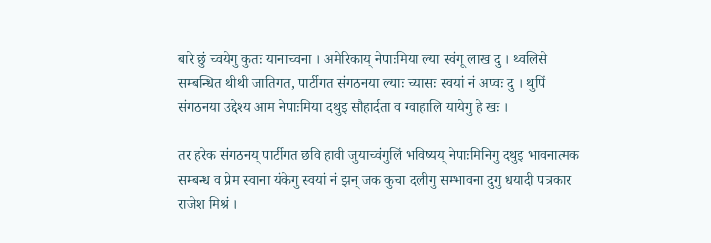बारे छुं च्वयेगु कुतः यानाच्वना । अमेरिकाय् नेपाःमिया ल्या स्वंगू लाख दु । थ्वलिसे सम्बन्धित थीथी जातिगत, पार्टीगत संगठनया ल्याः च्यासः स्वयां नं अप्वः दु । थुपिं संगठनया उद्देश्य आम नेपाःमिया दथुइ सौहार्दता व ग्वाहालि यायेगु हे खः ।

तर हरेक संगठनय् पार्टीगत छवि हावी जुयाच्वंगुलिं भविष्यय् नेपाःमिनिगु दथुइ भावनात्मक सम्बन्ध व प्रेम स्वाना यंकेगु स्वयां नं झन् जक कुचा दलीगु सम्भावना दुगु धयादी पत्रकार राजेश मिश्रं ।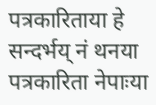पत्रकारिताया हे सन्दर्भय् नं थनया पत्रकारिता नेपाःया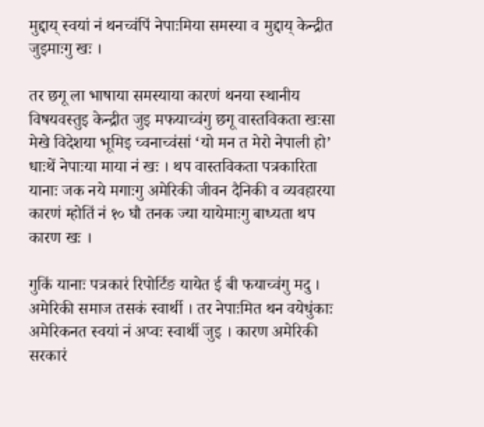मुद्दाय् स्वयां नं थनच्वंपिं नेपाःमिया समस्या व मुद्दाय् केन्द्रीत जुइमाःगु खः ।

तर छगू ला भाषाया समस्याया कारणं थनया स्थानीय विषयवस्तुइ केन्द्रीत जुइ मफयाच्वंगु छगू वास्तविकता खःसा मेखे विदेशया भूमिइ च्वनाच्वंसां ‘यो मन त मेरो नेपाली हो’ धाःथें नेपाःया माया नं खः । थप वास्तविकता पत्रकारिता यानाः जक नये मगाःगु अमेरिकी जीवन दैनिकी व व्यवहारया कारणं म्होतिं नं १० घौ तनक ज्या यायेमाःगु बाध्यता थप कारण खः ।

गुकिं यानाः पत्रकारं रिपोर्टिङ यायेत ई बी फयाच्वंगु मदु । अमेरिकी समाज तसकं स्वार्थी । तर नेपाःमित थन वयेधुंकाः अमेरिकनत स्वयां नं अप्वः स्वार्थी जुइ । कारण अमेरिकी सरकारं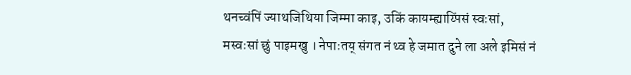थनच्वंपिं ज्याथजिथिया जिम्मा काइ, उकिं कायम्ह्याय्पिंसं स्वःसां, मस्वःसां छुं पाइमखु । नेपाःतय् संगत नं थ्व हे जमात दुने ला अले इमिसं नं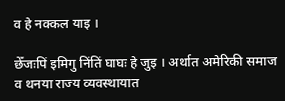व हे नक्कल याइ ।

छेँजःपिं इमिगु निंतिं घाघः हे जुइ । अर्थात अमेरिकी समाज व थनया राज्य व्यवस्थायात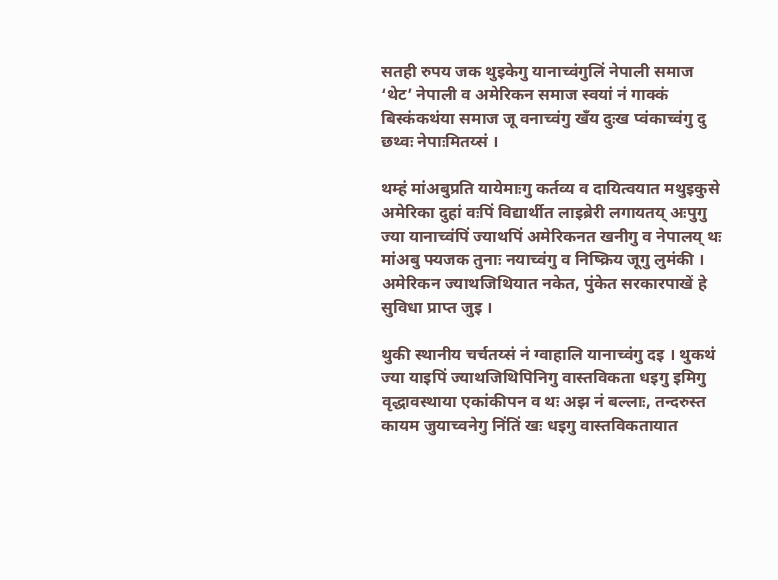सतही रुपय जक थुइकेगु यानाच्वंगुलिं नेपाली समाज ‘थेट’ नेपाली व अमेरिकन समाज स्वयां नं गाक्कं बिस्कंकथंया समाज जू वनाच्वंगु खँय दुःख प्वंकाच्वंगु दु छथ्वः नेपाःमितय्सं ।

थम्हं मांअबुप्रति यायेमाःगु कर्तव्य व दायित्वयात मथुइकुसे अमेरिका दुहां वःपिं विद्यार्थीत लाइब्रेरी लगायतय् अःपुगु ज्या यानाच्वंपिं ज्याथपिं अमेरिकनत खनीगु व नेपालय् थः मांअबु फ्यजक तुनाः नयाच्वंगु व निष्क्रिय जूगु लुमंकी । अमेरिकन ज्याथजिथियात नकेत, पुंकेत सरकारपाखें हे सुविधा प्राप्त जुइ ।

थुकी स्थानीय चर्चतय्सं नं ग्वाहालि यानाच्वंगु दइ । थुकथं ज्या याइपिं ज्याथजिथिपिनिगु वास्तविकता धइगु इमिगु वृद्धावस्थाया एकांकीपन व थः अझ नं बल्लाः, तन्दरुस्त कायम जुयाच्वनेगु निंतिं खः धइगु वास्तविकतायात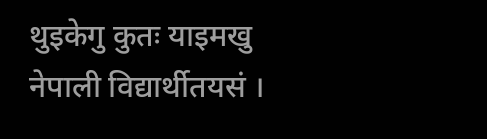थुइकेगु कुतः याइमखु नेपाली विद्यार्थीतयसं ।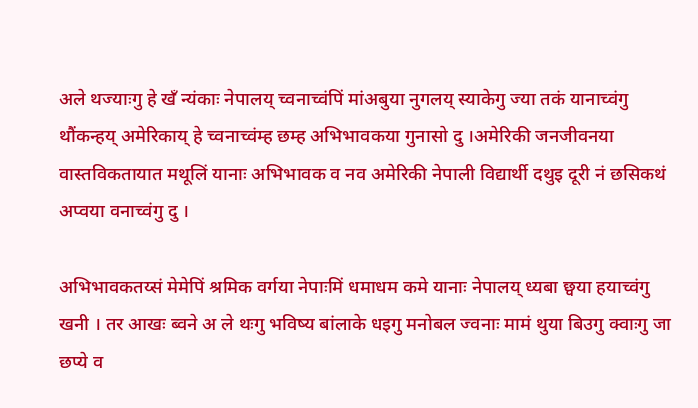अले थज्याःगु हे खँ न्यंकाः नेपालय् च्वनाच्वंपिं मांअबुया नुगलय् स्याकेगु ज्या तकं यानाच्वंगु थौंकन्हय् अमेरिकाय् हे च्वनाच्वंम्ह छम्ह अभिभावकया गुनासो दु ।अमेरिकी जनजीवनया वास्तविकतायात मथूलिं यानाः अभिभावक व नव अमेरिकी नेपाली विद्यार्थी दथुइ दूरी नं छसिकथं अप्वया वनाच्वंगु दु ।

अभिभावकतय्सं मेमेपिं श्रमिक वर्गया नेपाःमिं धमाधम कमे यानाः नेपालय् ध्यबा छ्वया हयाच्वंगु खनी । तर आखः ब्वने अ ले थःगु भविष्य बांलाके धइगु मनोबल ज्वनाः मामं थुया बिउगु क्वाःगु जा छप्ये व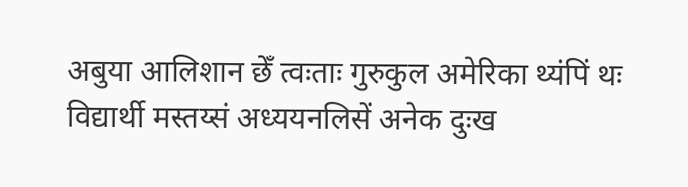अबुया आलिशान छेँ त्वःताः गुरुकुल अमेरिका थ्यंपिं थः विद्यार्थी मस्तय्सं अध्ययनलिसें अनेक दुःख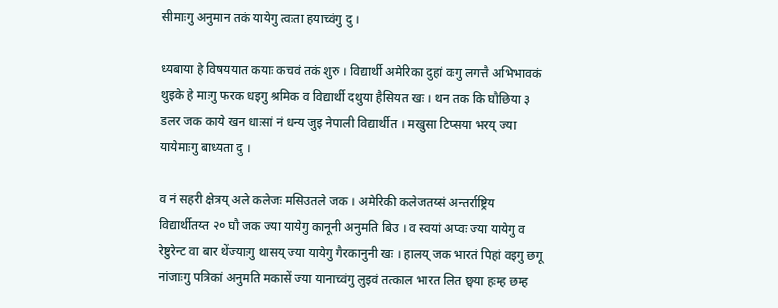सीमाःगु अनुमान तकं यायेगु त्वःता हयाच्वंगु दु ।

ध्यबाया हे विषययात कयाः कचवं तकं शुरु । विद्यार्थी अमेरिका दुहां वःगु लगत्तै अभिभावकं थुइके हे माःगु फरक धइगु श्रमिक व विद्यार्थी दथुया हैसियत खः । थन तक कि घौछिया ३ डलर जक काये खन धाःसां नं धन्य जुइ नेपाली विद्यार्थीत । मखुसा टिप्सया भरय् ज्या यायेमाःगु बाध्यता दु ।

व नं सहरी क्षेत्रय् अले कलेजः मसिउतले जक । अमेरिकी कलेजतय्सं अन्तर्राष्ट्रिय विद्यार्थीतय्त २० घौ जक ज्या यायेगु कानूनी अनुमति बिउ । व स्वयां अप्वः ज्या यायेगु व रेष्टुरेन्ट वा बार थेंज्याःगु थासय् ज्या यायेगु गैरकानुनी खः । हालय् जक भारतं पिहां वइगु छगू नांजाःगु पत्रिकां अनुमति मकासें ज्या यानाच्वंगु लुइवं तत्काल भारत लित छ्वया हःम्ह छम्ह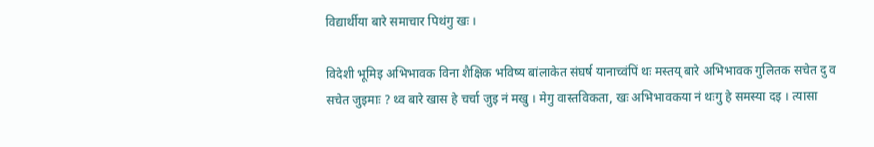विद्यार्थीया बारे समाचार पिथंगु खः ।

विदेशी भूमिइ अभिभावक विना शैक्षिक भविष्य बांलाकेत संघर्ष यानाच्वंपिं थः मस्तय् बारे अभिभावक गुलितक सचेत दु व सचेत जुइमाः ? थ्व बारे खास हे चर्चा जुइ नं मखु । मेगु वास्तविकता, खः अभिभावकया नं थःगु हे समस्या दइ । त्यासा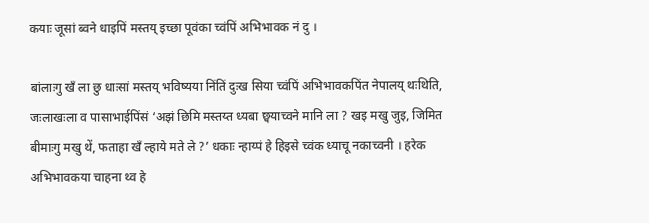कयाः जूसां ब्वने धाइपिं मस्तय् इच्छा पूवंका च्वंपिं अभिभावक नं दु ।

बांलाःगु खँ ला छु धाःसां मस्तय् भविष्यया निंतिं दुःख सिया च्वंपिं अभिभावकपिंत नेपालय् थःथिति, जःलाखःला व पासाभाईपिंसं ‘अझं छिमि मस्तय्त ध्यबा छ्वयाच्वने मानि ला ? खइ मखु जुइ, जिमित बीमाःगु मखु थें, फताहा खँ ल्हाये मते ले ?’ धकाः न्हाय्पं हे हिइसे च्वंक ध्याचू नकाच्वनी । हरेक अभिभावकया चाहना थ्व हे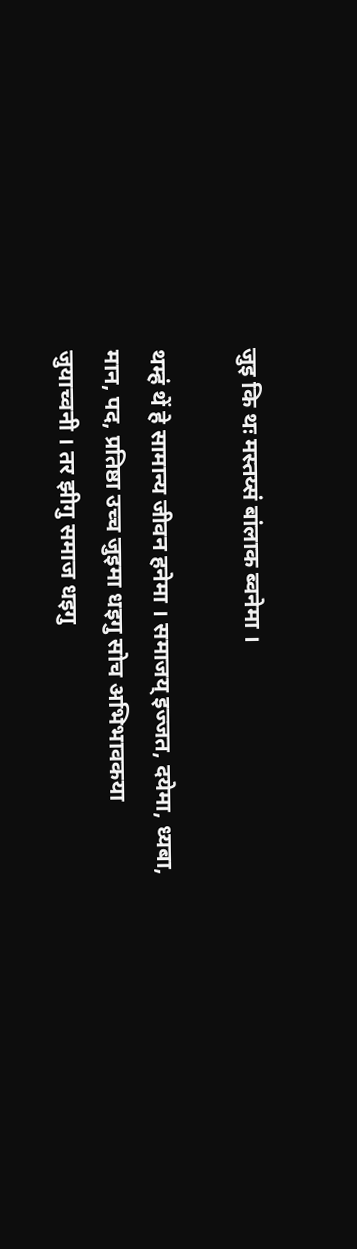जुइ कि थः मस्तय्सं बांलाक ब्वनेमा ।

थम्हं थें हे सामान्य जीवन हनेमा । समाजय् इज्जत, दयेमा, ध्यबा, मान, पद, प्रतिष्ठा उच्च जुइमा धइगु सोच अभिभावकया जुयाच्वनी । तर झीगु समाज धइगु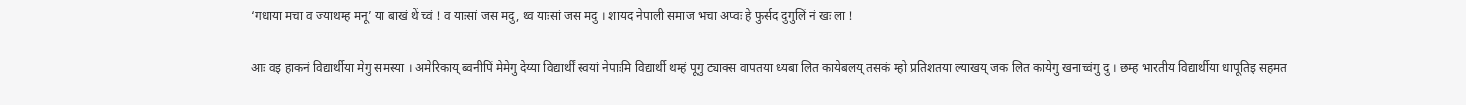‘गधाया मचा व ज्याथम्ह मनू’ या बाखं थें च्वं ! व याःसां जस मदु, थ्व याःसां जस मदु । शायद नेपाली समाज भचा अप्वः हे फुर्सद दुगुलिं नं खः ला !

आः वइ हाकनं विद्यार्थीया मेगु समस्या । अमेरिकाय् ब्वनीपिं मेमेगु देय्या विद्यार्थीं स्वयां नेपाःमि विद्यार्थी थम्हं पूगु ट्याक्स वापतया ध्यबा लित कायेबलय् तसकं म्हो प्रतिशतया ल्याखय् जक लित कायेगु खनाच्वंगु दु । छम्ह भारतीय विद्यार्थीया धापूतिइ सहमत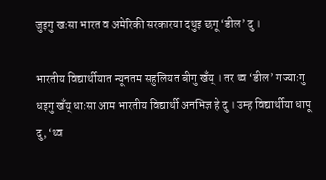जुइगु खःसा भारत व अमेरिकी सरकारया दथुइ छगू ‘डील’ दु ।

भारतीय विद्यार्थीयात न्यूनतम सहुलियत बीगु खँय् । तर थ्व ‘डील’ गज्याःगु धइगु खँय् धाःसा आम भारतीय विद्यार्थी अनभिज्ञ हे दु । उम्ह विद्यार्थीया धापू दु, ‘थ्व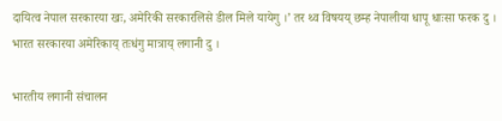दायित्व नेपाल सरकारया खः, अमेरिकी सरकारलिसे डील मिले यायेगु ।’ तर थ्व विषयय् छम्ह नेपालीया धापू धाःसा फरक दु । भारत सरकारया अमेरिकाय् तःधंगु मात्राय् लगानी दु ।

भारतीय लगानी संचालन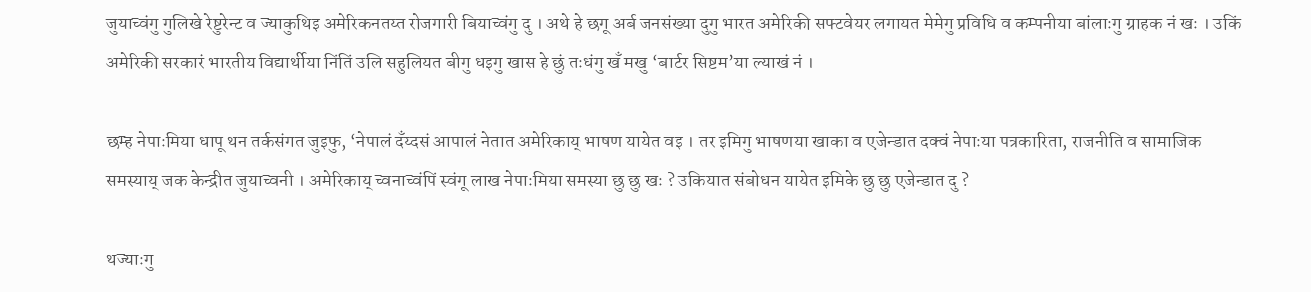जुयाच्वंगु गुलिखे रेष्टुरेन्ट व ज्याकुथिइ अमेरिकनतय्त रोजगारी बियाच्वंगु दु । अथे हे छगू अर्ब जनसंख्या दुगु भारत अमेरिकी सफ्टवेयर लगायत मेमेगु प्रविधि व कम्पनीया बांलाःगु ग्राहक नं खः । उकिं अमेरिकी सरकारं भारतीय विद्यार्थीया निंतिं उलि सहुलियत बीगु धइगु खास हे छुं तःधंगु खँ मखु ‘बार्टर सिष्टम’या ल्याखं नं ।

छम्ह नेपाःमिया धापू थन तर्कसंगत जुइफु, ‘नेपालं दँय्दसं आपालं नेतात अमेरिकाय् भाषण यायेत वइ । तर इमिगु भाषणया खाका व एजेन्डात दक्वं नेपाःया पत्रकारिता, राजनीति व सामाजिक समस्याय् जक केन्द्रीत जुयाच्वनी । अमेरिकाय् च्वनाच्वंपिं स्वंगू लाख नेपाःमिया समस्या छु छु खः ? उकियात संबोधन यायेत इमिके छु छु एजेन्डात दु ?

थज्याःगु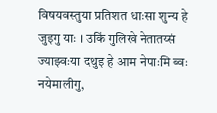विषयवस्तुया प्रतिशत धाःसा शुन्य हे जुइगु याः । उकिं गुलिखे नेतातय्सं ज्याझ्वःया दथुइ हे आम नेपाःमि ब्वः नयेमालीगु,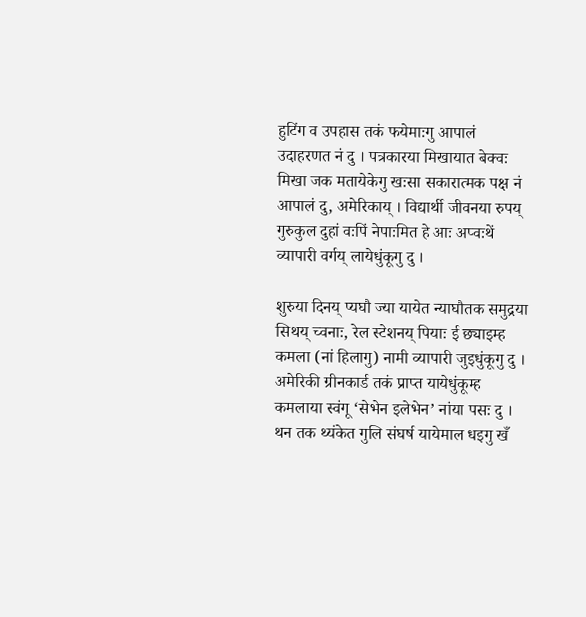हुटिंग व उपहास तकं फयेमाःगु आपालं उदाहरणत नं दु । पत्रकारया मिखायात बेक्वः मिखा जक मतायेकेगु खःसा सकारात्मक पक्ष नं आपालं दु, अमेरिकाय् । विद्यार्थी जीवनया रुपय् गुरुकुल दुहां वःपिं नेपाःमित हे आः अप्वःथें व्यापारी वर्गय् लायेधुंकूगु दु ।

शुरुया दिनय् प्यघौ ज्या यायेत न्याघौतक समुद्रया सिथय् च्वनाः, रेल स्टेशनय् पियाः ई छ्याइम्ह कमला (नां हिलागु) नामी व्यापारी जुइधुंकूगु दु । अमेरिकी ग्रीनकार्ड तकं प्राप्त यायेधुंकूम्ह कमलाया स्वंगू ‘सेभेन इलेभेन’ नांया पसः दु । थन तक थ्यंकेत गुलि संघर्ष यायेमाल धइगु खँ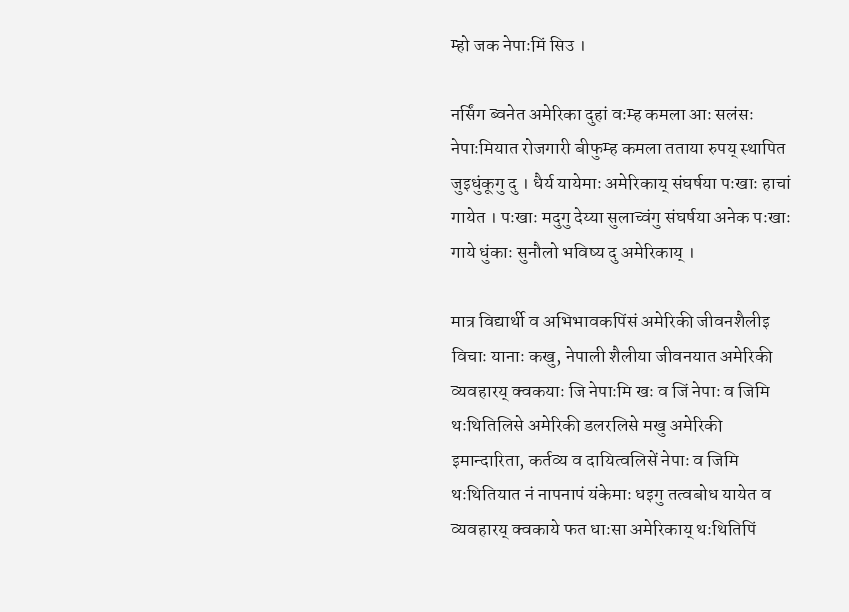म्हो जक नेपाःमिं सिउ ।

नर्सिंग ब्वनेत अमेरिका दुहां वःम्ह कमला आः सलंसः नेपाःमियात रोजगारी बीफुम्ह कमला तताया रुपय् स्थापित जुइधुंकूगु दु । धैर्य यायेमाः अमेरिकाय् संघर्षया पःखाः हाचां गायेत । पःखाः मदुगु देय्या सुलाच्वंगु संघर्षया अनेक पःखाः गाये धुंकाः सुनौलो भविष्य दु अमेरिकाय् ।

मात्र विद्यार्थी व अभिभावकपिंसं अमेरिकी जीवनशैलीइ विचाः यानाः कखु, नेपाली शैलीया जीवनयात अमेरिकी व्यवहारय् क्वकयाः जि नेपाःमि खः व जिं नेपाः व जिमि थःथितिलिसे अमेरिकी डलरलिसे मखु अमेरिकी इमान्दारिता, कर्तव्य व दायित्वलिसें नेपाः व जिमि थःथितियात नं नापनापं यंकेमाः धइगु तत्वबोध यायेत व व्यवहारय् क्वकाये फत धाःसा अमेरिकाय् थःथितिपिं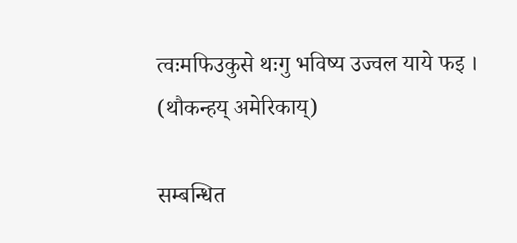त्वःमफिउकुसे थःगु भविष्य उज्वल याये फइ ।
(थौकन्हय् अमेरिकाय्)

सम्बन्धित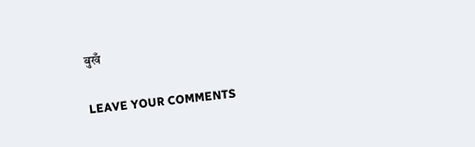बुखँ

LEAVE YOUR COMMENTS